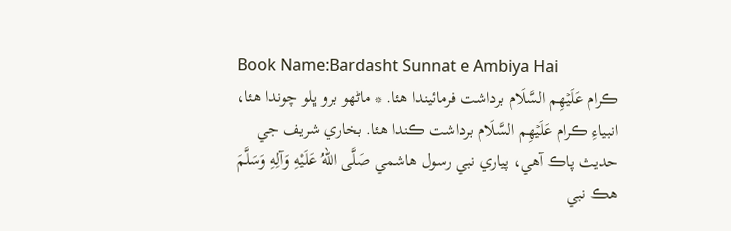Book Name:Bardasht Sunnat e Ambiya Hai
ڪرام عَلَيۡهِم السَّلَام برداشت فرمائيندا هئا. * ماڻهو برو ڀلو چوندا هئا، انبياءِ ڪرام عَلَيۡهِم السَّلَام برداشت ڪندا هئا. بخاري شريف جي حديث پاڪ آهي، پياري نبي رسول هاشمي صَلَّى اللهُ عَلَيْهِ وَآلِهِ وَسَلَّمَ هڪ نبي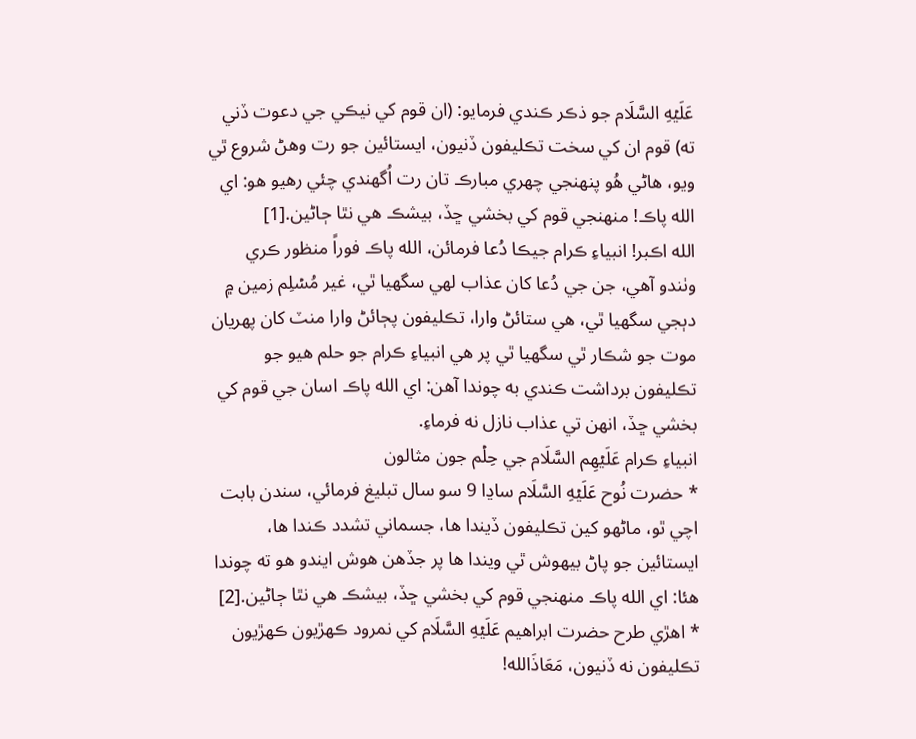عَلَيۡهِ السَّلَام جو ذڪر ڪندي فرمايو: (ان قوم کي نيڪي جي دعوت ڏني ته) قوم ان کي سخت تڪليفون ڏنيون، ايستائين جو رت وهڻ شروع ٿي ويو، هاڻي هُو پنهنجي چهري مبارڪ تان رت اُگهندي چئي رهيو هو: اي الله پاڪ! منهنجي قوم کي بخشي ڇڏ، بيشڪ هي نٿا ڄاڻين.[1]
الله اڪبر! انبياءِ ڪرام جيڪا دُعا فرمائن، الله پاڪ فوراً منظور ڪري وٺندو آهي، جن جي دُعا کان عذاب لهي سگهيا ٿي، غير مُسۡلِم زمين ۾ دٻجي سگهيا ٿي، هي ستائڻ وارا، تڪليفون پڄائڻ وارا منٽ کان پهريان موت جو شڪار ٿي سگهيا ٿي پر هي انبياءِ ڪرام جو حلم هيو جو تڪليفون برداشت ڪندي به چوندا آهن: اي الله پاڪ اسان جي قوم کي بخشي ڇڏ، انهن تي عذاب نازل نه فرماءِ.
انبياءِ ڪرام عَلَيۡهِم السَّلَام جي حِلۡم جون مثالون
* حضرت نُوح عَلَيۡهِ السَّلَام ساڍا 9 سو سال تبليغ فرمائي، سندن بابت اچي ٿو، ماڻهو کين تڪليفون ڏيندا ها، جسماني تشدد ڪندا ها، ايستائين جو پاڻ بيهوش ٿي ويندا ها پر جڏهن هوش ايندو هو ته چوندا هئا: اي الله پاڪ منهنجي قوم کي بخشي ڇڏ، بيشڪ هي نٿا ڄاڻين.[2] * اهڙي طرح حضرت ابراهيم عَلَيۡهِ السَّلَام کي نمرود ڪهڙيون ڪهڙيون تڪليفون نه ڏنيون، مَعَاذَالله!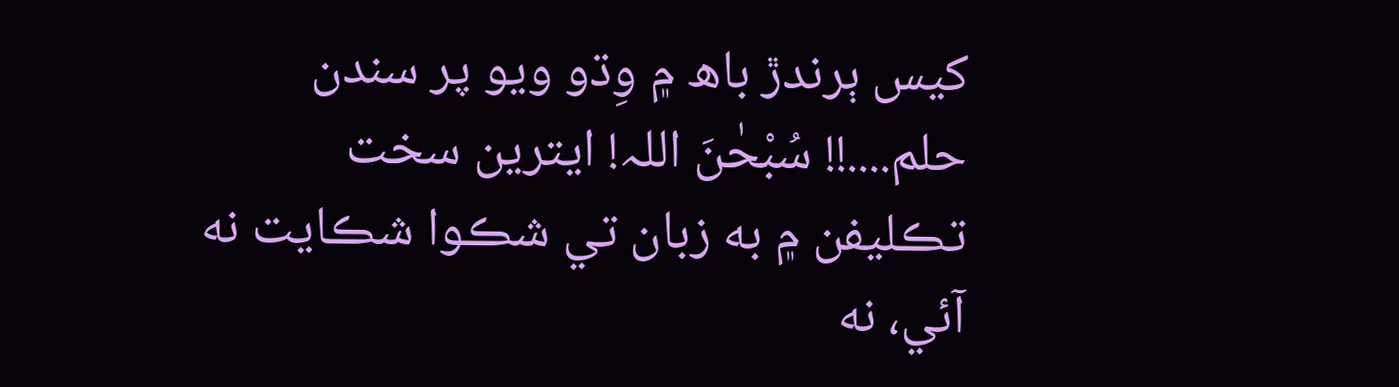کيس ٻرندڙ باھ ۾ وِڌو ويو پر سندن حلم....!! سُبْحٰنَ اللہ! ايترين سخت تڪليفن ۾ به زبان تي شڪوا شڪايت نه آئي، نه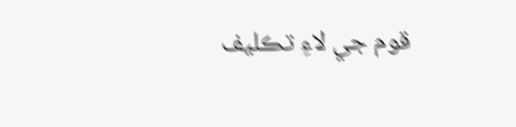قوم جي لاءِ تڪليف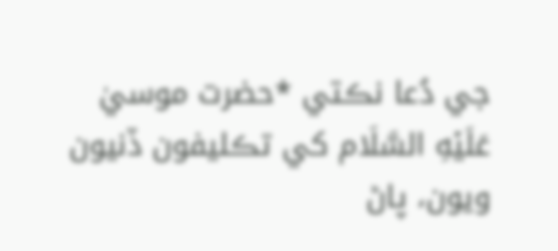جي دُعا نڪتي *حضرت موسيٰ عَلَيۡهِ السَّلَام کي تڪليفون ڏنيون ويون، پاڻ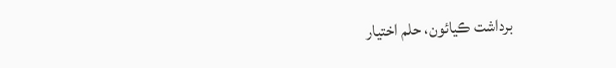برداشت ڪيائون، حلم اختيار